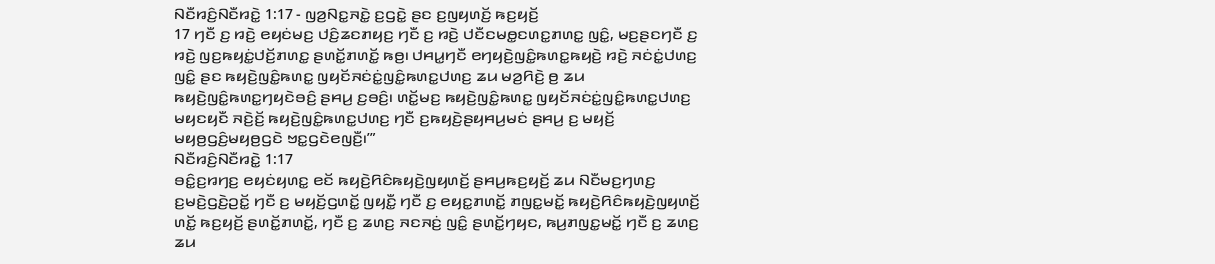ꤡꤢꤪꤙꤢꤨ꤬ꤡꤢꤪꤙꤢꤧ꤭ 1:17 - ꤜꤤ꤬ꤡꤢ꤭ꤏꤢꤧ꤭ ꤢ꤬ꤞꤢꤧ꤭ ꤔꤢ ꤢ꤬ꤜꤟꤛꤢꤩ꤬ ꤒꤢ꤬ꤟꤢꤩ꤬
17 ꤚꤢꤪ ꤢ꤬ ꤙꤢꤧ꤬ ꤕꤟꤢꤦꤗꤢ꤬ ꤓꤢꤨ꤬ꤘꤢꤊꤟꤢ꤬ ꤚꤢꤪ ꤢ꤬ ꤙꤢꤧ꤬ ꤓꤢꤪꤢꤗꤥ꤭ꤢꤛꤢ꤭ꤊꤛꤢ꤭ ꤜꤢꤨ꤭, ꤗꤢ꤬ꤔꤢꤚꤢꤪ ꤢ꤬ ꤙꤢꤧ꤬ ꤜꤢ꤬ꤒꤟꤢꤦ꤭ꤓꤢꤩ꤬ꤊꤛꤢ꤭ ꤔꤛꤢꤩ꤭ꤊꤛꤢꤩ꤭ ꤒꤥ꤬꤯ ꤓꤌꤣ꤭ꤚꤢꤪ ꤕꤚꤟꤢꤧ꤬ꤜꤢꤨ꤭ꤒꤛꤢ꤭ꤒꤟꤢꤧ꤬ ꤙꤢꤧ꤬ ꤏꤢꤦꤢꤦ꤭ꤓꤛꤢ꤬ ꤜꤢꤨ꤭ ꤔꤢ ꤒꤟꤢꤧ꤬ꤜꤢꤨ꤭ꤒꤛꤢ꤭ ꤜꤟꤢꤩꤏꤢꤦꤢꤦ꤭ꤜꤢꤨ꤭ꤒꤛꤢ꤭ꤓꤛꤢ꤬ ꤘꤣ ꤗꤤ꤬ꤖꤢꤧ꤬ ꤥ꤬ ꤘꤣ ꤒꤟꤢꤧ꤬ꤜꤢꤨ꤭ꤒꤛꤢ꤭ꤚꤟꤢꤧꤋꤢꤨ꤬ ꤔꤌꤣ꤬ ꤢ꤬ꤋꤢꤨ꤬꤯ ꤛꤢꤩ꤭ꤗꤢ꤬ ꤒꤟꤢꤧ꤬ꤜꤢꤨ꤭ꤒꤛꤢ꤭ ꤜꤟꤢꤩꤏꤢꤦꤢꤦ꤭ꤜꤢꤨ꤭ꤒꤛꤢ꤭ꤓꤛꤢ꤬ ꤗꤟꤢꤟꤢꤪ ꤏꤢꤧ꤬ꤢꤩ꤬ ꤒꤟꤢꤧ꤬ꤜꤢꤨ꤭ꤒꤛꤢ꤭ꤓꤛꤢ꤬ ꤚꤢꤪ ꤢ꤬ꤒꤟꤢꤧ꤬ꤔꤟꤌꤣ꤬ꤗꤢꤦ ꤔꤌꤣ꤬ ꤢ꤬ ꤗꤟꤢꤩ꤬ ꤗꤟꤥ꤬ꤞꤢꤨ꤬ꤗꤟꤥ꤬ꤞꤢꤧ ꤠꤢ꤭ꤞꤢꤧꤕꤜꤢꤪ꤬꤯’”
ꤡꤢꤪꤙꤢꤨ꤬ꤡꤢꤪꤙꤢꤧ꤭ 1:17
ꤋꤢꤨ꤭ꤢ꤬ꤙꤚꤢ꤬ ꤕꤟꤢꤦꤟꤛꤢ꤭ ꤕꤢꤩ ꤒꤟꤢꤧ꤬ꤖꤢꤨꤒꤟꤢꤧ꤬ꤜꤟꤛꤢꤩ꤬ ꤔꤌꤣ꤬ꤒꤢ꤬ꤟꤢꤩ꤬ ꤘꤣ ꤡꤢꤪꤗꤢ꤬ꤚꤛꤢ꤬ ꤢ꤬ꤗꤢꤧ꤬ꤞꤢꤧ꤬ꤑꤢꤩ꤭ ꤚꤢꤪ ꤢ꤬ ꤗꤟꤢꤩ꤬ꤞꤛꤢꤩ꤭ ꤜꤟꤢꤪ꤭ ꤚꤢꤪ ꤢ꤬ ꤕꤟꤢ꤭ꤊꤛꤢꤩ꤭ ꤊꤜꤢ꤭ꤗꤢꤩ꤭ ꤒꤟꤢꤧ꤬ꤖꤢꤨꤒꤟꤢꤧ꤬ꤜꤟꤛꤢꤩ꤬ ꤛꤢꤩ꤭ ꤒꤢ꤬ꤟꤢꤩ꤬ ꤔꤛꤢꤩ꤭ꤊꤛꤢꤩ꤭, ꤚꤢꤪ ꤢ꤬ ꤘꤛꤢ꤬ ꤏꤢꤏꤢꤦ꤬ ꤜꤢꤨ꤭ ꤔꤛꤢꤩ꤭ꤚꤟꤢ, ꤒꤣ꤬ꤊꤜꤢ꤭ꤗꤢꤩ꤭ ꤚꤢꤪ ꤢ꤬ ꤘꤛꤢ꤬ ꤘꤣ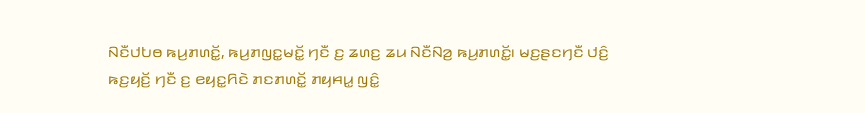ꤡꤢꤪꤓꤝꤥ ꤒꤣ꤬ꤊꤛꤢꤩ꤭, ꤒꤣ꤬ꤊꤜꤢ꤭ꤗꤢꤩ꤭ ꤚꤢꤪ ꤢ꤬ ꤘꤛꤢ꤬ ꤘꤣ ꤡꤢꤪꤡꤤ꤬ ꤒꤣ꤬ꤊꤛꤢꤩ꤭꤯ ꤗꤢ꤬ꤔꤢꤚꤢꤪ ꤓꤢꤨ꤬ ꤒꤢ꤬ꤟꤢꤩ꤬ ꤚꤢꤪ ꤢ꤬ ꤕꤟꤢ꤭ꤖꤢꤧ ꤊꤢꤊꤛꤢꤩ꤭ ꤊꤟꤌꤣ꤭ ꤜꤢꤨ꤭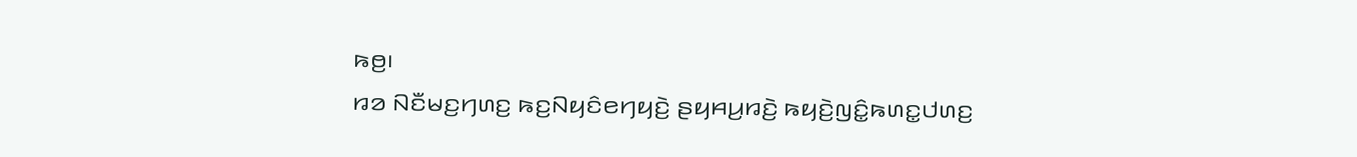ꤒꤥ꤬꤯
ꤙꤤ ꤡꤢꤪꤗꤢ꤬ꤚꤛꤢ꤬ ꤒꤢ꤬ꤡꤟꤢꤨꤕꤚꤟꤢꤧ꤬ ꤔꤟꤌꤣ꤬ꤙꤢꤧ꤬ ꤒꤟꤢꤧ꤬ꤜꤢꤨ꤭ꤒꤛꤢ꤭ꤓꤛꤢ꤬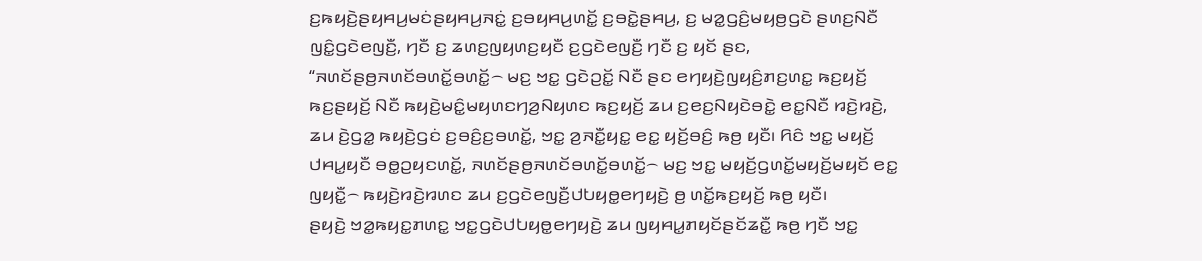ꤢ꤬ꤒꤟꤢꤧ꤬ꤔꤟꤌꤣ꤬ꤗꤢꤦꤔꤟꤌꤣ꤬ꤏꤢꤦ꤭ ꤢ꤬ꤋꤟꤌꤣ꤬ꤛꤢꤩ꤭ ꤢ꤬ꤋꤢꤧ꤭ꤔꤌꤣ꤬, ꤢ꤬ ꤗꤤ꤭ꤞꤢꤨ꤬ꤗꤟꤥ꤬ꤞꤢꤧ ꤔꤛꤢ꤬ꤡꤢꤪ ꤜꤢꤨ꤭ꤞꤢꤧꤕꤜꤢꤪ꤬, ꤚꤢꤪ ꤢ꤬ ꤘꤛꤢ꤬ꤜꤟꤛꤢ꤬ꤟꤢꤪ ꤢ꤬ꤞꤢꤧꤕꤜꤢꤪ꤬ ꤚꤢꤪ ꤢ꤬ ꤟꤢꤩ ꤔꤢ, “ꤏꤛꤢꤩꤔꤥ꤬ꤏꤛꤢꤩꤋꤛꤢꤩ꤭ꤋꤛꤢꤩ꤭꤮ ꤗꤢ꤬ ꤠꤢ꤭ ꤞꤢꤧꤑꤢꤩ꤭ ꤡꤢꤪ ꤔꤢ ꤕꤚꤟꤢꤧ꤬ꤜꤟꤢꤨ꤬ꤊꤢ꤬ꤛꤢ꤭ ꤒꤢ꤬ꤟꤢꤩ꤬ ꤒꤢ꤬ꤔꤟꤢꤩ꤬ ꤡꤢꤪ ꤒꤟꤢꤧ꤬ꤗꤢꤨ꤭ꤗꤟꤛꤢꤚꤤ꤬ꤡꤟꤛꤢ ꤒꤢ꤬ꤟꤢꤩ꤬ ꤘꤣ ꤢ꤬ꤕꤢ꤬ꤡꤟꤢꤧꤋꤢꤧ꤭ ꤕꤢ꤭ꤡꤢꤪ ꤙꤢꤧ꤬ꤙꤢꤧ꤬, ꤘꤣ ꤢꤧ꤬ꤞꤤ꤭ ꤒꤟꤢꤧ꤬ꤞꤢꤦ ꤢ꤬ꤋꤢꤨ꤬ꤢ꤬ꤋꤛꤢꤩ꤭, ꤠꤢ꤭ ꤤ꤬ꤏꤢꤪ꤭ꤟꤢ꤭ ꤕꤢ꤭ ꤟꤢꤩ꤬ꤋꤢꤨ꤬ ꤒꤥ꤬ ꤟꤢꤪ꤯ ꤖꤢꤨ ꤠꤢ꤭ ꤗꤟꤢꤩ꤬ ꤓꤌꤣ꤭ꤟꤢꤪ ꤋꤥ꤭ꤑꤟꤢꤛꤢꤩ꤭, ꤏꤛꤢꤩꤔꤥ꤬ꤏꤛꤢꤩꤋꤛꤢꤩ꤭ꤋꤛꤢꤩ꤭꤮ ꤗꤢ꤬ ꤠꤢ꤭ ꤗꤟꤢꤩ꤬ꤞꤛꤢꤩ꤭ꤗꤟꤢꤩ꤬ꤗꤟꤢꤩ ꤕꤢ꤭ ꤜꤟꤢꤪ꤭꤮ ꤒꤟꤢꤧ꤬ꤙꤢꤧ꤬ꤙꤛꤢ ꤘꤣ ꤢ꤬ꤞꤢꤧꤕꤜꤢꤪ꤬ꤓꤝꤟꤥ꤭ꤕꤚꤟꤢꤧ꤬ ꤥ꤬ ꤛꤢꤩ꤭ꤒꤢ꤬ꤟꤢꤩ꤬ ꤒꤥ꤬ ꤟꤢꤪ꤯
ꤔꤟꤢꤧ꤬ ꤠꤤ꤭ꤒꤟꤢ꤭ꤊꤛꤢ꤭ ꤠꤢ꤭ꤞꤢꤧꤓꤝꤟꤥ꤭ꤕꤚꤟꤢꤧ꤬ ꤘꤣ ꤜꤟꤌꤣ꤭ꤊꤟꤢꤩꤔꤢꤩꤘꤢꤪ꤭ ꤒꤥ꤬ ꤚꤢꤪ ꤠꤢ꤭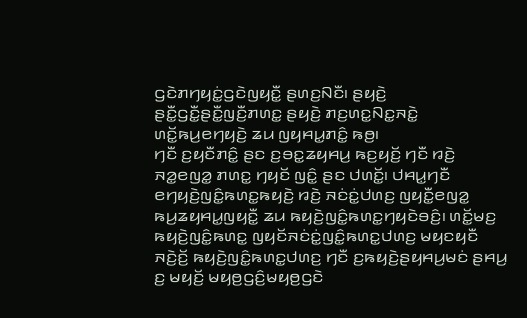ꤞꤢꤧꤊꤚꤟꤢꤦ꤭ꤞꤢꤧꤜꤟꤢꤪ꤭ ꤔꤛꤢ꤬ꤡꤢꤪ꤯ ꤔꤟꤢꤧ꤬ ꤔꤢꤪ꤭ꤞꤢꤪ꤭ꤔꤢꤪ꤭ꤜꤢꤪ꤬ꤊꤛꤢ꤭ ꤔꤟꤢꤧ꤬ ꤊꤢ꤬ꤛꤢ꤭ꤡꤢ꤭ꤏꤢꤧ꤭ ꤛꤢꤩ꤭ꤒꤣ꤬ꤕꤚꤟꤢꤧ꤬ ꤘꤣ ꤜꤟꤌꤣ꤭ꤊꤢꤨ꤭ ꤒꤥ꤬꤯
ꤚꤢꤪ ꤢ꤬ꤟꤢꤪꤊꤢꤨ꤭ ꤔꤢ ꤢ꤬ꤋꤢ꤭ꤘꤟꤌꤣ꤬ ꤒꤢ꤬ꤟꤢꤩ꤬ ꤚꤢꤪ ꤙꤢꤧ꤬ ꤏꤤ꤭ꤕꤜꤤ꤭ ꤊꤛꤢ꤭ ꤚꤟꤢꤩ ꤜꤢꤨ꤭ ꤔꤢ ꤓꤛꤢꤩ꤭꤯ ꤓꤌꤣ꤭ꤚꤢꤪ ꤕꤚꤟꤢꤧ꤬ꤜꤢꤨ꤭ꤒꤛꤢ꤭ꤒꤟꤢꤧ꤬ ꤙꤢꤧ꤬ ꤏꤢꤦꤢꤦ꤭ꤓꤛꤢ꤬ ꤜꤟꤢꤪ꤭ꤕꤜꤤ꤭ ꤒꤣ꤬ꤘꤟꤌꤣ꤭ꤜꤟꤢꤪ꤭ ꤘꤣ ꤒꤟꤢꤧ꤬ꤜꤢꤨ꤭ꤒꤛꤢ꤭ꤚꤟꤢꤧꤋꤢꤨ꤬꤯ ꤛꤢꤩ꤭ꤗꤢ꤬ ꤒꤟꤢꤧ꤬ꤜꤢꤨ꤭ꤒꤛꤢ꤭ ꤜꤟꤢꤩꤏꤢꤦꤢꤦ꤭ꤜꤢꤨ꤭ꤒꤛꤢ꤭ꤓꤛꤢ꤬ ꤗꤟꤢꤟꤢꤪ ꤏꤢꤧ꤬ꤢꤩ꤬ ꤒꤟꤢꤧ꤬ꤜꤢꤨ꤭ꤒꤛꤢ꤭ꤓꤛꤢ꤬ ꤚꤢꤪ ꤢ꤬ꤒꤟꤢꤧ꤬ꤔꤟꤌꤣ꤬ꤗꤢꤦ ꤔꤌꤣ꤬ ꤢ꤬ ꤗꤟꤢꤩ꤬ ꤗꤟꤥ꤬ꤞꤢꤨ꤬ꤗꤟꤥ꤬ꤞꤢꤧ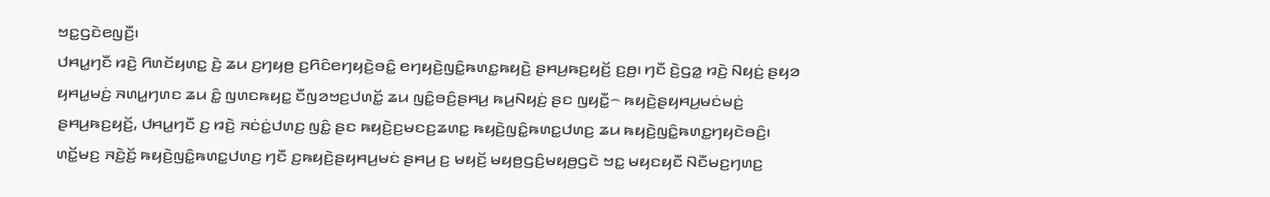ꤠꤢ꤭ꤞꤢꤧꤕꤜꤢꤪ꤬꤯
ꤓꤌꤣ꤭ꤚꤢꤪ ꤙꤢꤧ꤬ ꤖꤛꤢꤩꤟꤛꤢ꤭ ꤢꤧ꤬ ꤘꤣ ꤢ꤬ꤚꤟꤥ꤬ ꤢ꤬ꤖꤢꤨꤕꤚꤟꤢꤧ꤬ꤋꤢꤨ꤭ ꤕꤚꤟꤢꤧ꤬ꤜꤢꤨ꤭ꤒꤛꤢ꤭ꤒꤟꤢꤧ꤬ ꤔꤌꤣ꤬ꤒꤢ꤬ꤟꤢꤩ꤬ ꤢ꤬ꤥ꤬꤯ ꤚꤢꤪ ꤢꤧ꤬ꤞꤤ꤭ ꤙꤢꤧ꤬ ꤡꤟꤢꤦ꤬ ꤔꤟꤤ ꤟꤌꤣ꤭ꤗꤢꤦ꤬ ꤏꤛꤣ꤭ꤚꤛꤢ ꤘꤣ ꤢꤨ꤭ ꤜꤛꤢꤒꤟꤢ꤭ ꤢꤪꤜꤤꤠꤢ꤬ꤓꤛꤢꤩ꤭ ꤘꤣ ꤜꤢꤨ꤭ꤋꤢꤨ꤬ꤔꤌꤣ꤬ ꤒꤣ꤬ꤡꤟꤢꤦ꤬ ꤔꤢ ꤜꤟꤢꤪ꤭꤮ ꤒꤟꤢꤧ꤬ꤔꤟꤌꤣ꤬ꤗꤢꤦꤗꤢꤦ꤬ ꤔꤌꤣ꤬ꤒꤢ꤬ꤟꤢꤩ꤬, ꤓꤌꤣ꤭ꤚꤢꤪ ꤢ꤬ ꤙꤢꤧ꤬ ꤏꤢꤦꤢꤦ꤭ꤓꤛꤢ꤬ ꤜꤢꤨ꤭ ꤔꤢ ꤒꤟꤢꤧ꤬ꤢ꤬ꤗꤢꤢ꤬ꤘꤛꤢ꤭ ꤒꤟꤢꤧ꤬ꤜꤢꤨ꤭ꤒꤛꤢ꤭ꤓꤛꤢ꤬ ꤘꤣ ꤒꤟꤢꤧ꤬ꤜꤢꤨ꤭ꤒꤛꤢ꤭ꤚꤟꤢꤧꤋꤢꤨ꤬꤯ ꤛꤢꤩ꤭ꤗꤢ꤬ ꤏꤢꤧ꤬ꤢꤩ꤬ ꤒꤟꤢꤧ꤬ꤜꤢꤨ꤭ꤒꤛꤢ꤭ꤓꤛꤢ꤬ ꤚꤢꤪ ꤢ꤬ꤒꤟꤢꤧ꤬ꤔꤟꤌꤣ꤬ꤗꤢꤦ ꤔꤌꤣ꤬ ꤢ꤬ ꤗꤟꤢꤩ꤬ ꤗꤟꤥ꤬ꤞꤢꤨ꤬ꤗꤟꤥ꤬ꤞꤢꤧ ꤠꤢ꤭ ꤗꤟꤢꤟꤢꤪ ꤡꤢꤪꤗꤢ꤬ꤚꤛꤢ꤬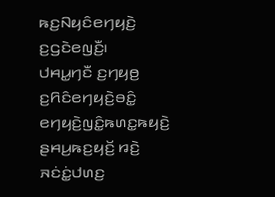ꤒꤢ꤬ꤡꤟꤢꤨꤕꤚꤟꤢꤧ꤬ ꤢ꤬ꤞꤢꤧꤕꤜꤢꤪ꤬꤯
ꤓꤌꤣ꤭ꤚꤢꤪ ꤢ꤬ꤚꤟꤥ꤬ ꤢ꤬ꤖꤢꤨꤕꤚꤟꤢꤧ꤬ꤋꤢꤨ꤭ ꤕꤚꤟꤢꤧ꤬ꤜꤢꤨ꤭ꤒꤛꤢ꤭ꤒꤟꤢꤧ꤬ ꤔꤌꤣ꤬ꤒꤢ꤬ꤟꤢꤩ꤬ ꤙꤢꤧ꤬ ꤏꤢꤦꤢꤦ꤭ꤓꤛꤢ꤬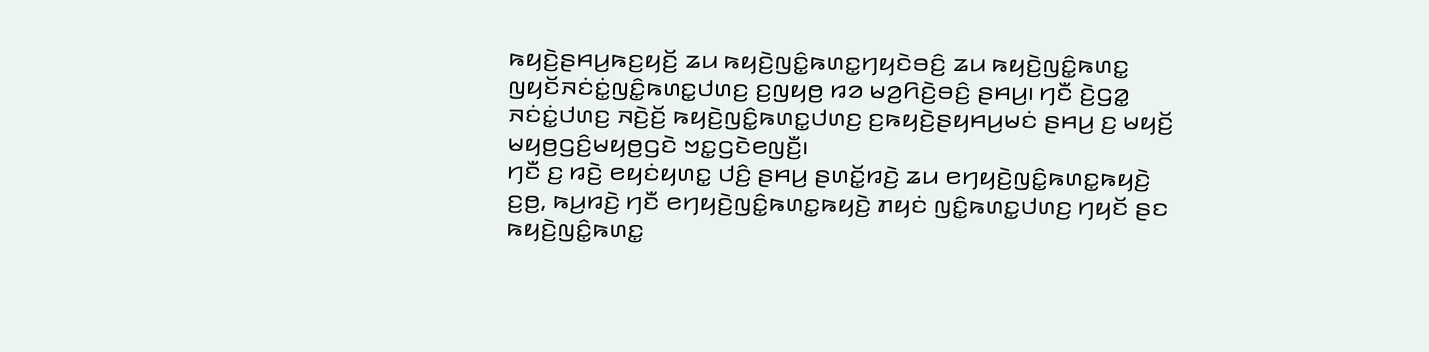ꤒꤟꤢꤧ꤬ꤔꤌꤣ꤬ꤒꤢ꤬ꤟꤢꤩ꤬ ꤘꤣ ꤒꤟꤢꤧ꤬ꤜꤢꤨ꤭ꤒꤛꤢ꤭ꤚꤟꤢꤧꤋꤢꤨ꤬ ꤘꤣ ꤒꤟꤢꤧ꤬ꤜꤢꤨ꤭ꤒꤛꤢ꤭ ꤜꤟꤢꤩꤏꤢꤦꤢꤦ꤭ꤜꤢꤨ꤭ꤒꤛꤢ꤭ꤓꤛꤢ꤬ ꤢ꤬ꤜꤟꤥ꤬ ꤙꤤ ꤗꤤ꤬ꤖꤢꤧ꤬ꤋꤢꤨ꤬ ꤔꤌꤣ꤬꤯ ꤚꤢꤪ ꤢꤧ꤬ꤞꤤ꤭ ꤏꤢꤦꤢꤦ꤭ꤓꤛꤢ꤬ ꤏꤢꤧ꤬ꤢꤩ꤬ ꤒꤟꤢꤧ꤬ꤜꤢꤨ꤭ꤒꤛꤢ꤭ꤓꤛꤢ꤬ ꤢ꤬ꤒꤟꤢꤧ꤬ꤔꤟꤌꤣ꤬ꤗꤢꤦ ꤔꤌꤣ꤬ ꤢ꤬ ꤗꤟꤢꤩ꤬ ꤗꤟꤥ꤬ꤞꤢꤨ꤬ꤗꤟꤥ꤬ꤞꤢꤧ ꤠꤢ꤭ꤞꤢꤧꤕꤜꤢꤪ꤬꤯
ꤚꤢꤪ ꤢ꤬ ꤙꤢꤧ꤬ ꤕꤟꤢꤦꤟꤛꤢ꤭ ꤓꤢꤨ꤬ ꤔꤌꤣ꤬ ꤔꤛꤢꤩ꤭ꤙꤢꤧ꤬ ꤘꤣ ꤕꤚꤟꤢꤧ꤬ꤜꤢꤨ꤭ꤒꤛꤢ꤭ꤒꤟꤢꤧ꤬ ꤢ꤬ꤥ꤬, ꤒꤣ꤬ꤙꤢꤧ꤬ ꤚꤢꤪ ꤕꤚꤟꤢꤧ꤬ꤜꤢꤨ꤭ꤒꤛꤢ꤭ꤒꤟꤢꤧ꤬ ꤊꤟꤢꤦ ꤜꤢꤨ꤭ꤒꤛꤢ꤭ꤓꤛꤢ꤬ ꤚꤟꤢꤩ ꤔꤢ ꤒꤟꤢꤧ꤬ꤜꤢꤨ꤭ꤒꤛꤢ꤭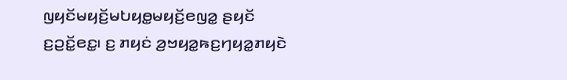ꤜꤟꤢꤩꤗꤟꤢꤩ꤬ꤗꤝꤟꤥ꤭ꤗꤟꤢꤩ꤬ꤕꤜꤤ꤭ ꤔꤟꤢꤩ ꤢ꤬ꤑꤢꤩ꤭ꤕꤢ꤭꤯ ꤢ꤬ ꤊꤟꤢꤦ ꤤ꤬ꤠꤟꤤ꤭ꤒꤢ꤬ꤚꤟꤤ꤭ꤊꤟꤢꤧ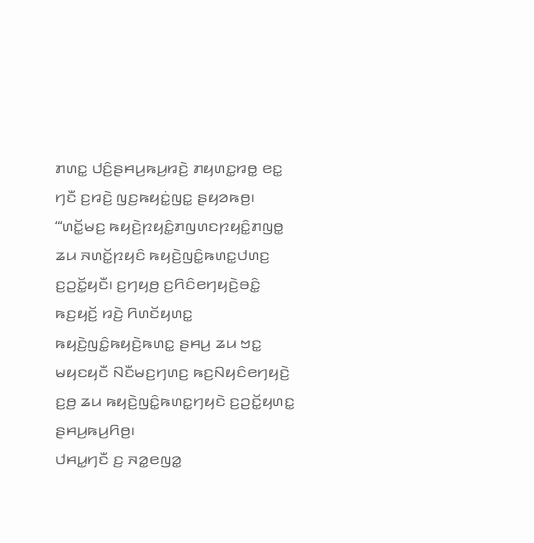ꤊꤛꤢ꤭ ꤓꤢꤨ꤬ꤔꤌꤣ꤬ꤒꤣ꤬ꤙꤢꤧ꤬ ꤊꤟꤛꤢ꤭ꤙꤥ꤭ ꤕꤢ꤭ ꤚꤢꤪ ꤢ꤬ꤙꤢꤧ꤬ ꤜꤢ꤬ꤒꤟꤢꤦ꤭ꤜꤢ꤭ ꤔꤟꤤꤒꤥ꤬꤯
“‘ꤛꤢꤩ꤭ꤗꤢ꤬ ꤒꤟꤢꤧ꤬ꤐꤟꤢꤨ꤭ꤊꤜꤛꤢꤐꤟꤢꤨ꤭ꤊꤜꤥ꤭ ꤘꤣ ꤏꤛꤢꤩ꤭ꤐꤟꤢꤨ ꤒꤟꤢꤧ꤬ꤜꤢꤨ꤭ꤒꤛꤢ꤭ꤓꤛꤢ꤬ ꤢ꤬ꤑꤢꤩ꤭ꤟꤢꤪ꤯ ꤢ꤬ꤚꤟꤥ꤬ ꤢ꤬ꤖꤢꤨꤕꤚꤟꤢꤧ꤬ꤋꤢꤨ꤭ ꤒꤢ꤬ꤟꤢꤩ꤬ ꤙꤢꤧ꤬ ꤖꤛꤢꤩꤟꤛꤢ꤭ ꤒꤟꤢꤧ꤬ꤜꤢꤨ꤭ꤒꤟꤢꤧ꤬ꤒꤛꤢ꤭ ꤔꤌꤣ꤬ ꤘꤣ ꤠꤢ꤭ ꤗꤟꤢꤟꤢꤪ ꤡꤢꤪꤗꤢ꤬ꤚꤛꤢ꤬ ꤒꤢ꤬ꤡꤟꤢꤨꤕꤚꤟꤢꤧ꤬ ꤢ꤬ꤥ꤬ ꤘꤣ ꤒꤟꤢꤧ꤬ꤜꤢꤨ꤭ꤒꤛꤢ꤭ꤚꤟꤢꤧ ꤢ꤬ꤑꤢꤩ꤭ꤟꤛꤢ꤭ ꤔꤌꤣ꤬ꤒꤣ꤬ꤖꤥ꤬꤯
ꤓꤌꤣ꤭ꤚꤢꤪ ꤢ꤬ ꤏꤤ꤭ꤕꤜꤤ꤭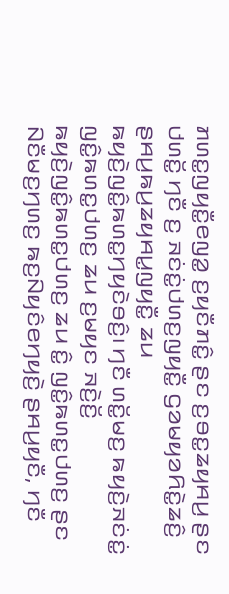ꤊꤛꤢ꤭ꤜꤟꤢꤪ꤭ꤕꤜꤤ꤭ ꤢ꤬ꤟꤢꤪꤊꤢꤨ꤭ ꤔꤢ ꤢ꤬ꤋꤢ꤭ꤘꤟꤌꤣ꤬ ꤔꤢ ꤓꤛꤢꤩ꤭ ꤚꤢꤪ ꤢ꤬ ꤏꤢꤦꤢꤦ꤭ꤓꤛꤢ꤬ꤜꤟꤢꤪ꤭ ꤞꤤꤗꤟꤤꤖꤢꤧ꤭ꤘꤢꤨ꤬ ꤔꤌꤣ꤬ꤒꤣ꤬ꤘꤟꤌꤣ꤭ꤜꤟꤢꤪ꤭ ꤘꤣ ꤒꤟꤢꤧ꤬ꤜꤢꤨ꤭ꤒꤛꤢ꤭ꤚꤟꤢꤧꤋꤢꤨ꤬꤯ ꤚꤢꤪ ꤛꤢꤩ꤭ꤗꤢ꤬ ꤒꤟꤢꤧ꤬ꤏꤢꤦꤢꤦ꤭ ꤜꤢꤨ꤭ꤒꤛꤢ꤭ꤓꤛꤢ꤬ ꤘꤣ ꤢ꤬ꤗꤟꤢ ꤏꤢꤧ꤬ꤢꤩ꤬ ꤒꤟꤢꤧ꤬ꤜꤢꤨ꤭ꤒꤛꤢ꤭ꤓꤛꤢ꤬ ꤘꤣ ꤢꤨ꤭ ꤜꤢꤨ꤭ꤒꤛꤢ꤭ꤓꤛꤢ꤬ ꤔꤢ ꤡꤢꤪꤗꤢ꤬ꤚꤛꤢ꤬ ꤒꤢ꤬ꤡꤟꤢꤨꤕꤚꤟꤢꤧ꤬ ꤔꤌꤣ꤬ꤟꤢꤪ, ꤚꤢꤪ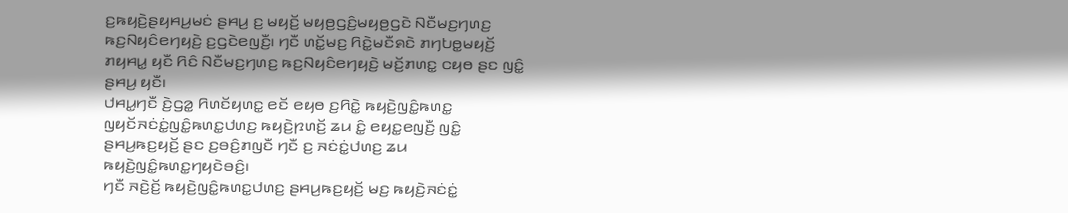ꤢ꤬ꤒꤟꤢꤧ꤬ꤔꤟꤌꤣ꤬ꤗꤢꤦ ꤔꤌꤣ꤬ ꤢ꤬ ꤗꤟꤢꤩ꤬ ꤗꤟꤥ꤬ꤞꤢꤨ꤬ꤗꤟꤥ꤬ꤞꤢꤧ ꤡꤢꤪꤗꤢ꤬ꤚꤛꤢ꤬ ꤒꤢ꤬ꤡꤟꤢꤨꤕꤚꤟꤢꤧ꤬ ꤢ꤬ꤞꤢꤧꤕꤜꤢꤪ꤬꤯ ꤚꤢꤪ ꤛꤢꤩ꤭ꤗꤢ꤬ ꤖꤢꤧ꤭ꤗꤢꤪꤎꤢꤧ ꤊꤚꤝꤥ꤭ꤗꤟꤢꤩ꤬ ꤊꤟꤌꤣ꤭ ꤟꤢꤪ ꤖꤢꤨ ꤡꤢꤪꤗꤢ꤬ꤚꤛꤢ꤬ ꤒꤢ꤬ꤡꤟꤢꤨꤕꤚꤟꤢꤧ꤬ ꤗꤢꤩ꤬ꤊꤛꤢ꤭ ꤍꤟꤥ ꤔꤢ ꤜꤢꤨ꤭ ꤔꤌꤣ꤬ ꤟꤢꤪ꤯
ꤓꤌꤣ꤭ꤚꤢꤪ ꤢꤧ꤬ꤞꤤ꤭ ꤖꤛꤢꤩꤟꤛꤢ꤭ ꤕꤢꤩ ꤕꤟꤥ ꤢ꤬ꤖꤢꤧ꤭ ꤒꤟꤢꤧ꤬ꤜꤢꤨ꤭ꤒꤛꤢ꤭ ꤜꤟꤢꤩꤏꤢꤦꤢꤦ꤭ꤜꤢꤨ꤭ꤒꤛꤢ꤭ꤓꤛꤢ꤬ ꤒꤟꤢꤧ꤬ꤐꤛꤢꤩ꤬ ꤘꤣ ꤢꤨ꤭ ꤕꤟꤢ꤭ꤕꤜꤢꤪ꤬ ꤜꤢꤨ꤭ ꤔꤌꤣ꤬ꤒꤢ꤬ꤟꤢꤩ꤬ ꤔꤢ ꤢ꤬ꤋꤢꤨ꤬ꤊꤜꤢꤪ ꤚꤢꤪ ꤢ꤬ ꤏꤢꤦꤢꤦ꤭ꤓꤛꤢ꤬ ꤘꤣ ꤒꤟꤢꤧ꤬ꤜꤢꤨ꤭ꤒꤛꤢ꤭ꤚꤟꤢꤧꤋꤢꤨ꤬꤯
ꤚꤢꤪ ꤏꤢꤧ꤬ꤢꤩ꤬ ꤒꤟꤢꤧ꤬ꤜꤢꤨ꤭ꤒꤛꤢ꤭ꤓꤛꤢ꤬ ꤔꤌꤣ꤬ꤒꤢ꤬ꤟꤢꤩ꤬ ꤗꤢ꤬ ꤒꤟꤢꤧ꤬ꤏꤢꤦꤢꤦ꤭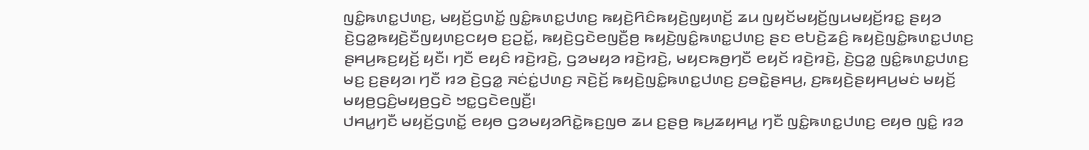ꤜꤢꤨ꤭ꤒꤛꤢ꤭ꤓꤛꤢ꤬, ꤗꤟꤢꤩ꤬ꤞꤛꤢꤩ꤭ ꤜꤢꤨ꤭ꤒꤛꤢ꤭ꤓꤛꤢ꤬ ꤒꤟꤢꤧ꤬ꤖꤢꤨꤒꤟꤢꤧ꤬ꤜꤟꤛꤢꤩ꤬ ꤘꤣ ꤜꤟꤢꤩꤗꤟꤢꤩ꤬ꤜꤣꤗꤟꤢꤩ꤬ꤙꤢ꤭ ꤔꤟꤤ ꤢꤧ꤬ꤞꤤ꤭ꤒꤟꤢꤧ꤬ꤢꤪꤜꤟꤛꤢ꤬ꤍꤟꤥ ꤢ꤬ꤑꤢꤩ꤭, ꤒꤟꤢꤧ꤬ꤞꤢꤧꤕꤜꤢꤪ꤬ꤥ꤬ ꤒꤟꤢꤧ꤬ꤜꤢꤨ꤭ꤒꤛꤢ꤭ꤓꤛꤢ꤬ ꤔꤢ ꤕꤝꤢꤧ꤬ꤘꤢꤨ꤬ ꤒꤟꤢꤧ꤬ꤜꤢꤨ꤭ꤒꤛꤢ꤭ꤓꤛꤢ꤬ ꤔꤌꤣ꤬ꤒꤢ꤬ꤟꤢꤩ꤬ ꤟꤢꤪ꤯ ꤚꤢꤪ ꤕꤟꤢꤨ ꤙꤢꤧ꤬ꤙꤢꤧ꤬, ꤞꤤꤗꤟꤤ ꤙꤢꤧ꤬ꤙꤢꤧ꤬, ꤗꤟꤢꤒꤥ꤬ꤚꤢꤪ ꤕꤟꤢꤩ ꤙꤢꤧ꤬ꤙꤢꤧ꤬, ꤢꤧ꤬ꤞꤤ꤭ ꤜꤢꤨ꤭ꤒꤛꤢ꤭ꤓꤛꤢ꤬ ꤗꤢ꤬ ꤢ꤬ꤔꤟꤤ꤯ ꤚꤢꤪ ꤙꤤ ꤢꤧ꤬ꤞꤤ꤭ ꤏꤢꤦꤢꤦ꤭ꤓꤛꤢ꤬ ꤏꤢꤧ꤬ꤢꤩ꤬ ꤒꤟꤢꤧ꤬ꤜꤢꤨ꤭ꤒꤛꤢ꤭ꤓꤛꤢ꤬ ꤢ꤬ꤋꤢꤧ꤭ꤔꤌꤣ꤬, ꤢ꤬ꤒꤟꤢꤧ꤬ꤔꤟꤌꤣ꤬ꤗꤢꤦ ꤗꤟꤢꤩ꤬ ꤗꤟꤥ꤬ꤞꤢꤨ꤬ꤗꤟꤥ꤬ꤞꤢꤧ ꤠꤢ꤭ꤞꤢꤧꤕꤜꤢꤪ꤬꤯
ꤓꤌꤣ꤭ꤚꤢꤪ ꤗꤟꤢꤩ꤬ꤞꤛꤢꤩ꤭ ꤕꤟꤥ ꤞꤤꤗꤟꤤꤖꤢꤧ꤭ꤒꤢ꤬ꤜꤥ ꤘꤣ ꤢ꤬ꤔꤥ꤬ ꤒꤣ꤬ꤘꤟꤌꤣ꤭ ꤚꤢꤪ ꤜꤢꤨ꤭ꤒꤛꤢ꤭ꤓꤛꤢ꤬ ꤕꤟꤥ ꤜꤢꤨ꤭ ꤙꤤ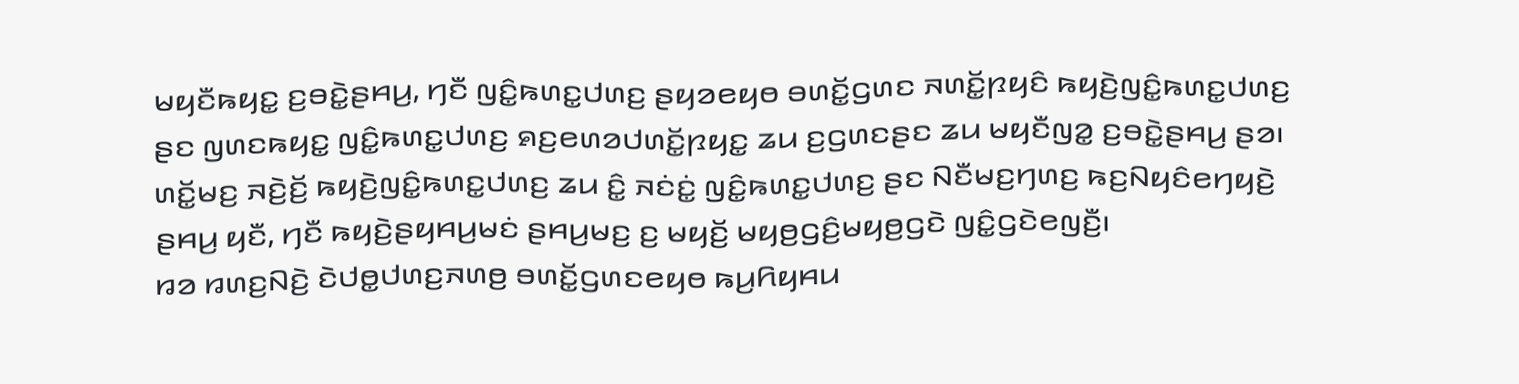ꤗꤟꤢꤪꤒꤟꤢ꤭ ꤢ꤬ꤋꤢꤧ꤭ꤔꤌꤣ꤬, ꤚꤢꤪ ꤜꤢꤨ꤭ꤒꤛꤢ꤭ꤓꤛꤢ꤬ ꤔꤟꤤꤕꤟꤥ ꤋꤛꤢꤩ꤭ꤞꤛꤢ ꤏꤛꤢꤩ꤭ꤐꤟꤢꤨ ꤒꤟꤢꤧ꤬ꤜꤢꤨ꤭ꤒꤛꤢ꤭ꤓꤛꤢ꤬ ꤔꤢ ꤜꤛꤢꤒꤟꤢ꤭ ꤜꤢꤨ꤭ꤒꤛꤢ꤭ꤓꤛꤢ꤬ ꤎꤢ꤬ꤕꤛꤤꤓꤛꤢꤩ꤭ꤐꤟꤢ꤭ ꤘꤣ ꤢ꤬ꤞꤛꤢꤔꤢ ꤘꤣ ꤗꤟꤢꤪꤜꤤ꤭ ꤢ꤬ꤋꤢꤧ꤭ꤔꤌꤣ꤬ ꤔꤤ꤯ ꤛꤢꤩ꤭ꤗꤢ꤬ ꤏꤢꤧ꤬ꤢꤩ꤬ ꤒꤟꤢꤧ꤬ꤜꤢꤨ꤭ꤒꤛꤢ꤭ꤓꤛꤢ꤬ ꤘꤣ ꤢꤨ꤭ ꤏꤢꤦꤢꤦ꤭ ꤜꤢꤨ꤭ꤒꤛꤢ꤭ꤓꤛꤢ꤬ ꤔꤢ ꤡꤢꤪꤗꤢ꤬ꤚꤛꤢ꤬ ꤒꤢ꤬ꤡꤟꤢꤨꤕꤚꤟꤢꤧ꤬ ꤔꤌꤣ꤬ ꤟꤢꤪ, ꤚꤢꤪ ꤒꤟꤢꤧ꤬ꤔꤟꤌꤣ꤬ꤗꤢꤦ ꤔꤌꤣ꤬ꤗꤢ꤬ ꤢ꤬ ꤗꤟꤢꤩ꤬ ꤗꤟꤥ꤬ꤞꤢꤨ꤬ꤗꤟꤥ꤬ꤞꤢꤧ ꤜꤢꤨ꤭ꤞꤢꤧꤕꤜꤢꤪ꤬꤯
ꤙꤤ ꤙꤛꤢ꤬ꤡꤢꤧ꤬ ꤢꤧꤓꤥ꤭ꤓꤛꤢ꤬ꤏꤛꤥ꤬ ꤋꤛꤢꤩ꤭ꤞꤛꤢꤕꤟꤥ ꤒꤣ꤬ꤖꤟꤌꤣ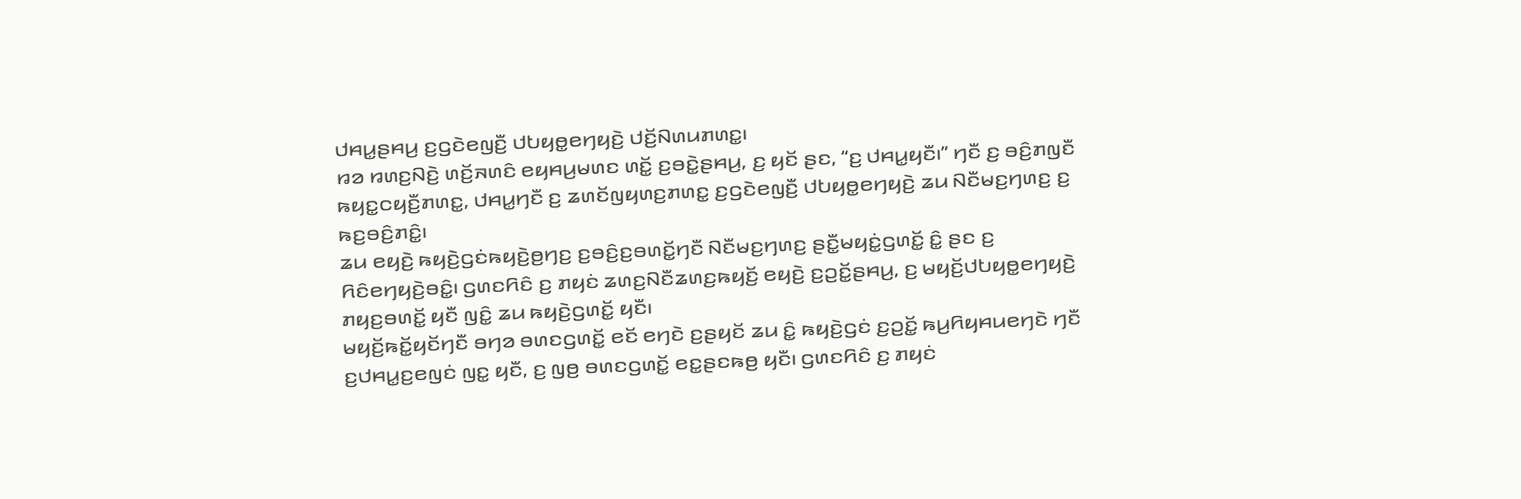ꤓꤌꤣ꤭ꤔꤌꤣ꤬ ꤢ꤬ꤞꤢꤧꤕꤜꤢꤪ꤬ ꤓꤝꤟꤥ꤭ꤕꤚꤟꤢꤧ꤬ ꤓꤢꤩ꤬ꤡꤛꤣꤊꤛꤢ꤭꤯
ꤙꤤ ꤙꤛꤢ꤬ꤡꤢꤧ꤬ ꤛꤢꤩ꤬ꤏꤛꤢꤨ ꤕꤟꤌꤣ꤬ꤗꤛꤢ ꤛꤢꤩ꤭ ꤢ꤬ꤋꤢꤧ꤭ꤔꤌꤣ꤬, ꤢ꤬ ꤟꤢꤩ ꤔꤢ, “ꤢ꤬ ꤓꤌꤣ꤭ꤟꤢꤪ꤯” ꤚꤢꤪ ꤢ꤬ ꤋꤢꤨ꤬ꤊꤜꤢꤪ ꤒꤟꤢ꤭ꤍꤟꤢꤪ꤬ꤊꤛꤢ꤭, ꤓꤌꤣ꤭ꤚꤢꤪ ꤢ꤬ ꤘꤛꤢꤩꤜꤟꤛꤢ꤬ꤊꤛꤢ꤭ ꤢ꤬ꤞꤢꤧꤕꤜꤢꤪ꤬ ꤓꤝꤟꤥ꤭ꤕꤚꤟꤢꤧ꤬ ꤘꤣ ꤡꤢꤪꤗꤢ꤬ꤚꤛꤢ꤬ ꤢ꤬ ꤒꤢ꤬ꤋꤢꤨ꤬ꤊꤢꤨ꤭꤯
ꤘꤣ ꤕꤟꤢꤧ꤬ ꤒꤟꤢꤧ꤬ꤞꤢꤦꤒꤟꤢꤧ꤬ꤥ꤬ꤚꤢ꤬ ꤢ꤬ꤋꤢꤨ꤬ꤢ꤬ꤋꤛꤢꤩ꤭ꤚꤢꤪ ꤡꤢꤪꤗꤢ꤬ꤚꤛꤢ꤬ ꤔꤢꤪ꤭ꤗꤟꤢꤦ꤭ꤞꤛꤢꤩ꤭ ꤢꤨ꤭ ꤔꤢ ꤢ꤬ ꤖꤢꤨꤕꤚꤟꤢꤧ꤬ꤋꤢꤨ꤭꤯ ꤞꤛꤢꤖꤢꤨ ꤢ꤬ ꤊꤟꤢꤦ ꤘꤛꤢ꤬ꤡꤢꤪꤘꤛꤢ꤬ꤒꤟꤢꤩ꤬ ꤕꤟꤢꤧ꤬ ꤢ꤬ꤑꤢꤩ꤭ꤔꤌꤣ꤬, ꤢ꤬ ꤗꤟꤢꤩ꤬ꤓꤝꤟꤥ꤭ꤕꤚꤟꤢꤧ꤬ ꤊꤟꤢ꤬ꤋꤛꤢꤩ꤭ ꤟꤢꤪ ꤜꤢꤨ꤭ ꤘꤣ ꤒꤟꤢꤧ꤬ꤞꤛꤢꤩ꤭ ꤟꤢꤪ꤯
ꤗꤟꤢꤩ꤬ꤒꤢꤩ꤭ꤟꤢꤩꤚꤢꤪ ꤋꤚꤤ ꤋꤛꤢꤞꤛꤢꤩ꤭ ꤕꤢꤩ ꤕꤚꤢꤧ ꤢ꤬ꤔꤟꤢꤩ ꤘꤣ ꤢꤨ꤭ ꤒꤟꤢꤧ꤬ꤞꤢꤦ ꤢ꤬ꤑꤢꤩ꤭ ꤒꤣ꤬ꤖꤟꤌꤣꤕꤚꤢꤧ ꤚꤢꤪ ꤢ꤬ꤓꤌꤣ꤭ꤢ꤬ꤕꤜꤢꤦ ꤜꤢ꤭ ꤟꤢꤪ, ꤢ꤬ ꤜꤥ꤬ ꤋꤛꤢꤞꤛꤢꤩ꤭ ꤕꤢ꤭ꤔꤢꤒꤥ꤬ ꤟꤢꤪ꤯ ꤞꤛꤢꤖꤢꤨ ꤢ꤬ ꤊꤟꤢꤦ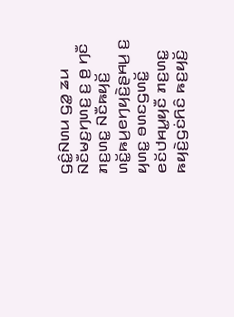ꤞꤢꤨ꤭ꤡꤛꤣ ꤞꤤ꤭ ꤘꤣ ꤡꤢꤪꤗꤢ꤬ꤚꤛꤢ꤬ ꤢ꤬ ꤥ꤬ ꤚꤢꤪ ꤊꤢ꤬ꤛꤢ꤭ ꤡꤢꤪꤒꤟꤢꤩ꤬ ꤛꤢꤩ꤭ꤒꤣ꤬ꤕꤚꤟꤢꤧ꤬ꤔꤌꤣ꤬ ꤢ꤬ ꤟꤛꤢ꤭ ꤋꤛꤢꤞꤛꤢꤩ꤭ ꤕꤢꤩꤓꤌꤣ꤭ꤟꤢꤪ ꤊꤢ꤬ꤛꤢ꤭ ꤒꤟꤢꤧ꤬ꤞꤢꤦꤖꤢꤨ ꤒꤢ꤬ꤟꤢꤩ꤬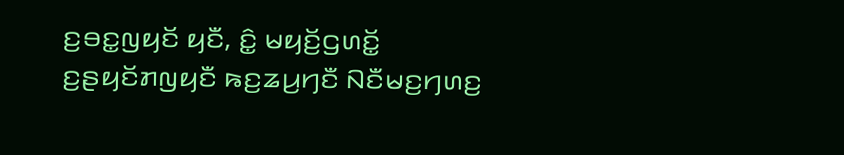ꤢ꤬ꤋꤢ꤭ꤜꤟꤢꤩ ꤟꤢꤪ, ꤢꤨ꤭ ꤗꤟꤢꤩ꤬ꤞꤛꤢꤩ꤭ ꤢ꤬ꤔꤟꤢꤩꤊꤜꤟꤢꤪ ꤒꤢ꤬ꤘꤣ꤬ꤚꤢꤪ ꤡꤢꤪꤗꤢ꤬ꤚꤛꤢ꤬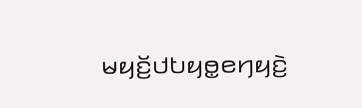ꤗꤟꤢꤩ꤬ꤓꤝꤟꤥ꤭ꤕꤚꤟꤢꤧ꤬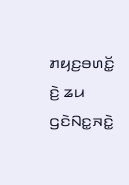ꤊꤟꤢ꤬ꤋꤛꤢꤩ꤭ ꤢꤧ꤬ ꤘꤣ ꤞꤢꤧꤡꤢ꤭ꤏꤢꤧ꤭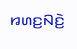ꤙꤛꤢ꤬ꤡꤢꤧ꤬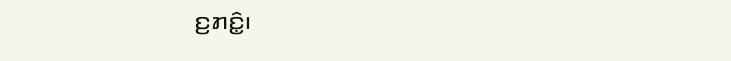ꤢ꤬ꤊꤢꤨ꤭꤯